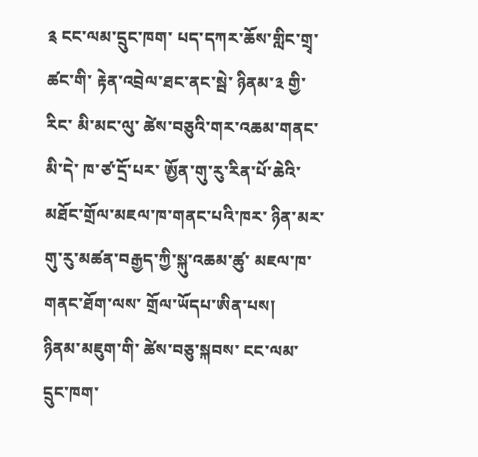༉ ངང་ལམ་དྲུང་ཁག་ པད་དཀར་ཆོས་གླིང་གྲྭ་ཚང་གི་ རྟེན་འབྲེལ་ཐང་ནང་སྦེ་ ཉིནམ་༣ གྱི་རིང་ མི་མང་ལུ་ ཚེས་བཅུའི་གར་འཆམ་གནང་མི་དེ་ ཁ་ཙ་དྲོ་པར་ ཨྱོན་གུ་རུ་རིན་པོ་ཆེའི་ མཐོང་གྲོལ་མཇལ་ཁ་གནང་པའི་ཁར་ ཉིན་མར་ གུ་རུ་མཚན་བརྒྱད་ཀྱི་སྐུ་འཆམ་ཚུ་ མཇལ་ཁ་གནང་ཐོག་ལས་ གྲོལ་ཡོདཔ་ཨིན་པས།
ཉིནམ་མཇུག་གི་ ཚེས་བཅུ་སྐབས་ ངང་ལམ་དྲུང་ཁག་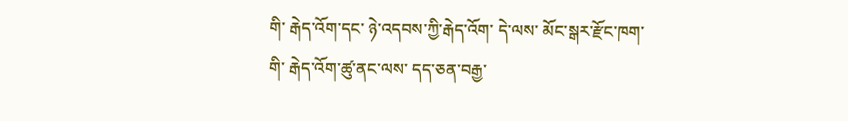གི་ རྒེད་འོག་དང་ ཉེ་འདབས་ཀྱི་རྒེད་འོག་ དེ་ལས་ མོང་སྒར་རྫོང་ཁག་གི་ རྒེད་འོག་ཚུ་ནང་ལས་ དད་ཅན་བརྒྱ་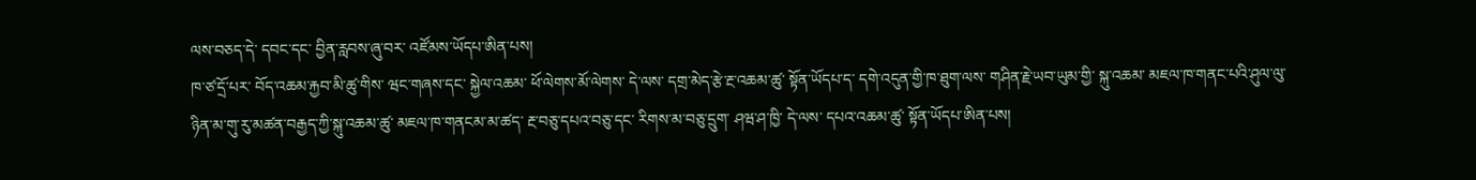ལས་བཅད་དེ་ དབང་དང་ བྱིན་རླབས་ཞུ་བར་ འཛོམས་ཡོདཔ་ཨིན་པས།
ཁ་ཙ་དྲོ་པར་ བོད་འཆམ་རྐྱབ་མི་ཚུ་གིས་ ཝང་གཞས་དང་ སྐྱེལ་འཆམ་ ཕོ་ལེགས་མོ་ལེགས་ དེ་ལས་ དགྲ་མེད་རྩེ་རྔ་འཆམ་ཚུ་ སྟོན་ཡོདཔ་ད་ དགེ་འདུན་གྱི་ཁ་ཐུག་ལས་ གཤིན་རྗེ་ཡབ་ཡུམ་གྱི་ སྐུ་འཆམ་ མཇལ་ཁ་གནང་པའི་ཤུལ་ལུ་ ཉིན་མ་གུ་རུ་མཚན་བརྒྱད་ཀྱི་སྐུ་འཆམ་ཚུ་ མཇལ་ཁ་གནངམ་མ་ཚད་ རྔ་བཅུ་དཔའ་བཅུ་དང་ རིགས་མ་བཅུ་དྲུག་ ཤཝ་ཤ་ཁྱི་ དེ་ལས་ དཔའ་འཆམ་ཚུ་ སྟོན་ཡོདཔ་ཨིན་པས།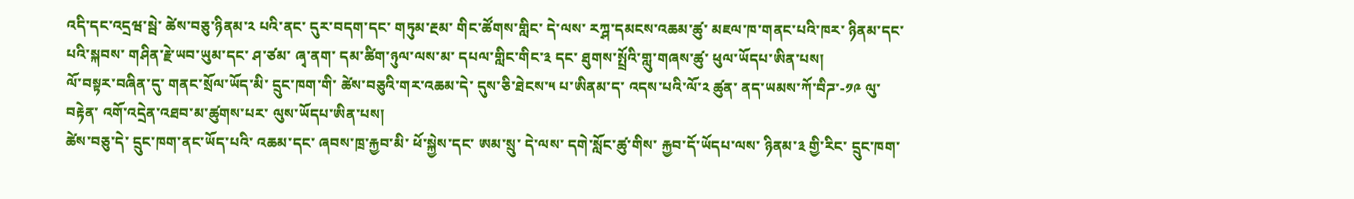འདི་དང་འདྲཝ་སྦེ་ ཚེས་བཅུ་ཉིནམ་༢ པའི་ནང་ དུར་བདག་དང་ གཏུམ་རྔམ་ གིང་ཚོགས་གླིང་ དེ་ལས་ རཀྴ་དམངས་འཆམ་ཚུ་ མཇལ་ཁ་གནང་པའི་ཁར་ ཉིནམ་དང་པའི་སྐབས་ གཤིན་རྗེ་ཡབ་ཡུམ་དང་ ཤ་ཙམ་ ཞྭ་ནག་ དམ་ཚིག་ཉུལ་ལས་མ་ དཔལ་གླིང་གིང་༣ དང་ ཐུགས་སྤྲོའི་གླུ་གཞས་ཚུ་ ཕུལ་ཡོདཔ་ཨིན་པས།
ལོ་བསྟར་བཞིན་དུ་ གནང་སྲོལ་ཡོད་མི་ དྲུང་ཁག་གི་ ཚེས་བཅུའི་གར་འཆམ་དེ་ དུས་ཅི་ཐེངས་༥ པ་ཨིནམ་ད་ འདས་པའི་ལོ་༢ ཚུན་ ནད་ཡམས་ཀོ་བིཌ་-༡༩ ལུ་བརྟེན་ འགོ་འདྲེན་འཐབ་མ་ཚུགས་པར་ ལུས་ཡོདཔ་ཨིན་པས།
ཚེས་བཅུ་དེ་ དྲུང་ཁག་ནང་ཡོད་པའི་ འཆམ་དང་ ཞབས་ཁྲ་རྐྱབ་མི་ ཕོ་སྐྱེས་དང་ ཨམ་སྲུ་ དེ་ལས་ དགེ་སློང་ཚུ་གིས་ རྐྱབ་དོ་ཡོདཔ་ལས་ ཉིནམ་༣ གྱི་རིང་ དྲུང་ཁག་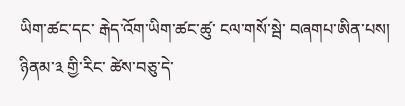ཡིག་ཚང་དང་ རྒེད་འོག་ཡིག་ཚང་ཚུ་ ངལ་གསོ་སྦེ་ བཞགཔ་ཨིན་པས།
ཉིནམ་༣ གྱི་རིང་ ཚེས་བཅུ་དེ་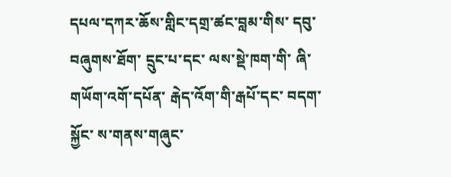དཔལ་དཀར་ཆོས་གླིང་དགྲ་ཚང་བླམ་གིས་ དབུ་བཞུགས་ཐོག་ དྲུང་པ་དང་ ལས་སྡེ་ཁག་གི་ ཞི་གཡོག་འགོ་དཔོན་ རྒེད་འོག་གི་རྒཔོ་དང་ བདག་སྐྱོང་ ས་གནས་གཞུང་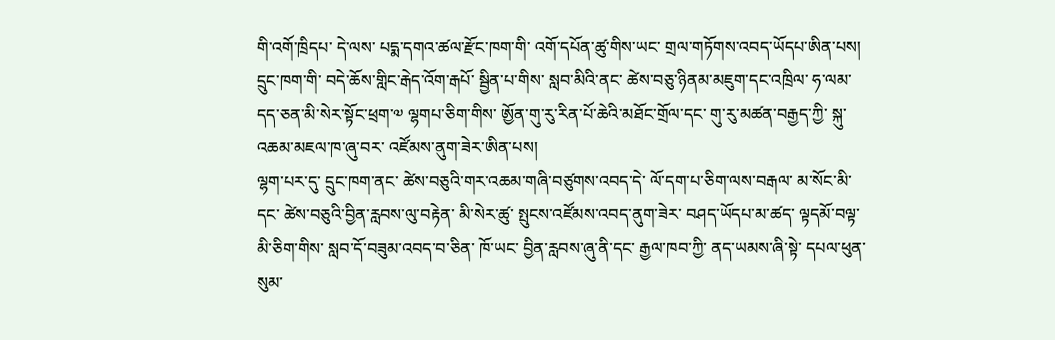གི་འགོ་ཁྲིདཔ་ དེ་ལས་ པདྨ་དགའ་ཚལ་རྫོང་ཁག་གི་ འགོ་དཔོན་ཚུ་གིས་ཡང་ གྲལ་གཏོགས་འབད་ཡོདཔ་ཨིན་པས།
དྲུང་ཁག་གི་ བདེ་ཆོས་གླིང་རྒེད་འོག་རྒཔོ་ སྦྱིན་པ་གིས་ སླབ་མིའི་ནང་ ཚེས་བཅུ་ཉིནམ་མཇུག་དང་འཁྲིལ་ ཧ་ལམ་ དད་ཅན་མི་སེར་སྟོང་ཕྲག་༧ ལྷགཔ་ཅིག་གིས་ ཨྱོན་གུ་རུ་རིན་པོ་ཆེའི་མཐོང་གྲོལ་དང་ གུ་རུ་མཚན་བརྒྱད་ཀྱི་ སྐུ་འཆམ་མཇལ་ཁ་ཞུ་བར་ འཛོམས་ནུག་ཟེར་ཨིན་པས།
ལྷག་པར་དུ་ དྲུང་ཁག་ནང་ ཚེས་བཅུའི་གར་འཆམ་གཞི་བཙུགས་འབད་དེ་ ལོ་དག་པ་ཅིག་ལས་བརྒལ་ མ་སོང་མི་དང་ ཚེས་བཅུའི་བྱིན་རླབས་ལུ་བརྟེན་ མི་སེར་ཚུ་ སྤུངས་འཛོམས་འབད་ནུག་ཟེར་ བཤད་ཡོདཔ་མ་ཚད་ ལྟདམོ་བལྟ་མི་ཅིག་གིས་ སླབ་དོ་བཟུམ་འབད་བ་ཅིན་ ཁོ་ཡང་ བྱིན་རླབས་ཞུ་ནི་དང་ རྒྱལ་ཁབ་ཀྱི་ ནད་ཡམས་ཞི་སྟེ་ དཔལ་ཕུན་སུམ་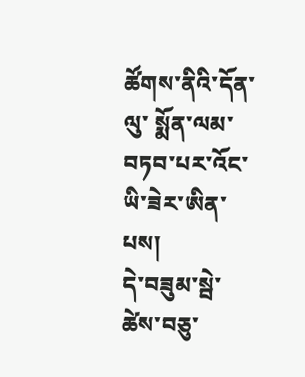ཚོགས་ནིའི་དོན་ལུ་ སྨོན་ལམ་བཏབ་པར་འོང་ཡི་ཟེར་ཨིན་པས།
དེ་བཟུམ་སྦེ་ ཚེས་བཅུ་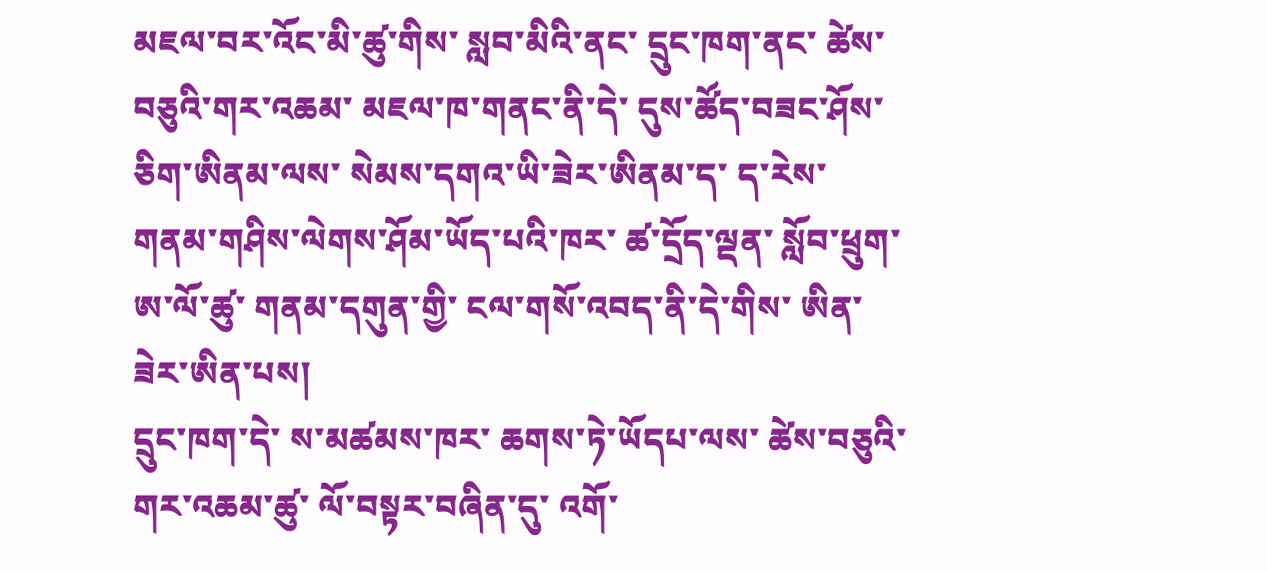མཇལ་བར་འོང་མི་ཚུ་གིས་ སླབ་མིའི་ནང་ དྲུང་ཁག་ནང་ ཚེས་བཅུའི་གར་འཆམ་ མཇལ་ཁ་གནང་ནི་དེ་ དུས་ཚོད་བཟང་ཤོས་ཅིག་ཨིནམ་ལས་ སེམས་དགའ་ཡི་ཟེར་ཨིནམ་ད་ ད་རེས་ གནམ་གཤིས་ལེགས་ཤོམ་ཡོད་པའི་ཁར་ ཚ་དྲོད་ལྡན་ སློབ་ཕྲུག་ཨ་ལོ་ཚུ་ གནམ་དགུན་གྱི་ ངལ་གསོ་འབད་ནི་དེ་གིས་ ཨིན་ཟེར་ཨིན་པས།
དྲུང་ཁག་དེ་ ས་མཚམས་ཁར་ ཆགས་ཏེ་ཡོདཔ་ལས་ ཚེས་བཅུའི་གར་འཆམ་ཚུ་ ལོ་བསྟར་བཞིན་དུ་ འགོ་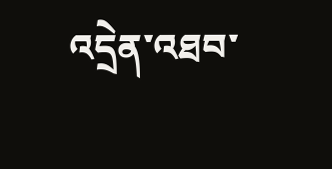འདྲེན་འཐབ་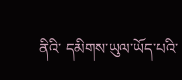ནིའི་ དམིགས་ཡུལ་ཡོད་པའི་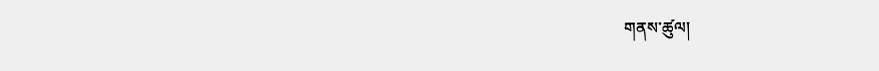གནས་ཚུལ།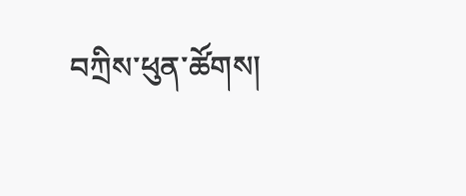བཀྲིས་ཕུན་ཚོགས།